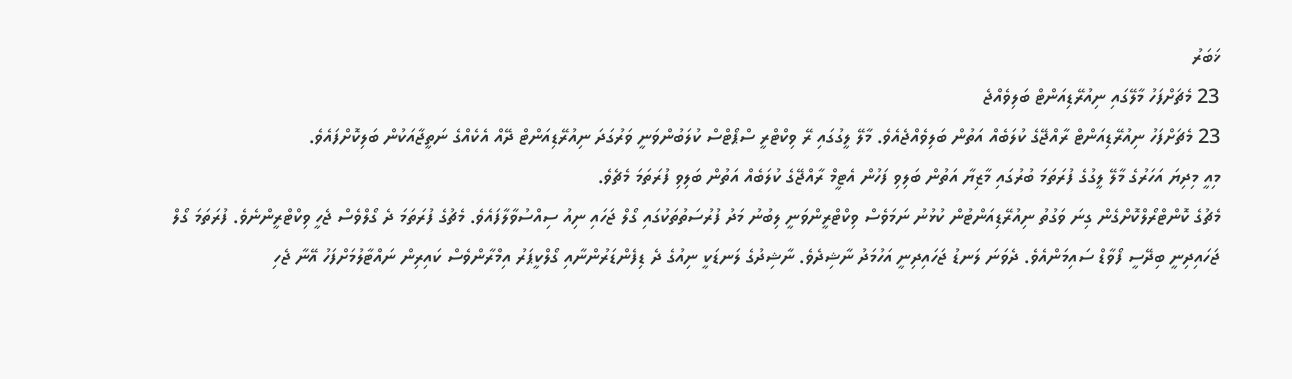ޚަބަރު
23 މެޗަށްފަހު މާލޭގައި ނިއުރޭޑިއަންޓް ބަލިވެއްޖެ
23 މެޗަށްފަހު ނިއުރޭޑިއަންޓް ރާއްޖޭގެ ކުލަބެއް އަތުން ބަލިވެއްޖެއެވެ. މާލޭ ލީގުގައި ރޭ ވިކްޓްރީ ސްޕޯޓްސް ކުލަބުންވަނީ ވަރުގަދަ ނިއުރޭޑިއަންޓް ދޭއް އެކެއްގެ ނަތީޖާއަކުން ބަލިކޮށްފައެވެ.
މިއީ މިދިޔަ އަހަރުގެ މާލޭ ލީގުގެ ފުރަތަމަ ބުރުގައި މާޒިޔާ އަތުން ބަލިވި ފަހުން އެޓީމް ރާއްޖޭގެ ކުލަބެއް އަތުން ބަލިވި ފުރަތަމަ މެޗެވެ.
މެޗުގެ ކޮންޓްރޯލްކޮށްގެން ގިނަ ވަގުތު ނިއުރޭޑިއަންޓުން ކުޅުނު ނަމަވެސް ވިކްޓްރީންވަނީ ލިބުނު މަދު ފުރުސަތުތަކުގައި ގޯލް ޖަހައި ނިއު ސިއްސުވާލާފައެވެ. މެޗުގެ ފުރަތަމަ ދެ ގޯލްވެސް ޖެހީ ވިކްޓްރީންނެވެ. ފުރަތަމަ ގޯލް ޖަހައިދިނީ ބިދޭސީ ފޯވާޑް ސައިމަންއެވެ. ދެވަނަ ލަނޑު ޖަހައިދިނީ އަހުމަދު ނާޝިދެވެ. ނާޝިދުގެ ލަނޑަކީ ނިއުގެ ދެ ޑިފެންޑަރުންނާއި ގޯލްކީޕަރު އިމްރާންވެސް ކައިރިން ނައްޓާލުމަށްފަހު އޭނާ ޖެހި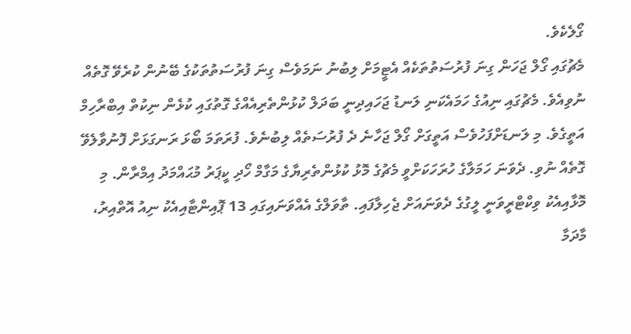ގޯލެކެވެ.
މެޗުގައި ގޯލް ޖަހަން ގިނަ ފުރުސަތުތަކެއް އެޓީމަށް ލިބުނު ނަމަވެސް ގިނަ ފުރުސަތުތަކުގެ ބޭނުން ކުރެވޭ ގޮތެއް ނުވިއެވެ. މެޗުގައި ނިއުގެ ހަމައެކަނި ލަނޑު ޖަހައިދިނީ ބަދަލް ކުޅުންތެރިއެއްގެ ގޮތުގައި ކުޅެން ނިކުތް އިބްރާހިމް އަތީގެވެ. މި ލަނޑަށްފަހުވެސް އަތީގަށް ގޯލް ޖަހާނެ ދެ ފުރުސަތެއް ލިބުނެވެ. ފުރަތަމަ ބޯޅަ ރަނގަޅަށް ފޮނުވާލެވޭ ގޮތެއް ނުވި. ދެވަނަ ހަމަލާގެ ހުރަހަކަށްވީ މެޗުގެ މޮޅު ކުޅުންތެރިޔާގެ މަގާމް ހޯދި ކީޕަރު މުޙައްމަދު އިމްރާން. މި މޮޅާއިއެކު ވިކްޓްރީވަނީ ލީގުގެ ދެވަނައަށް ޖެހިލާފައި. ތާވަލްގެ އެއްވަނައިގައި 13 ޕޮއިންޓާއިއެކު ނިއު އޮތްއިރު، މާދަމާ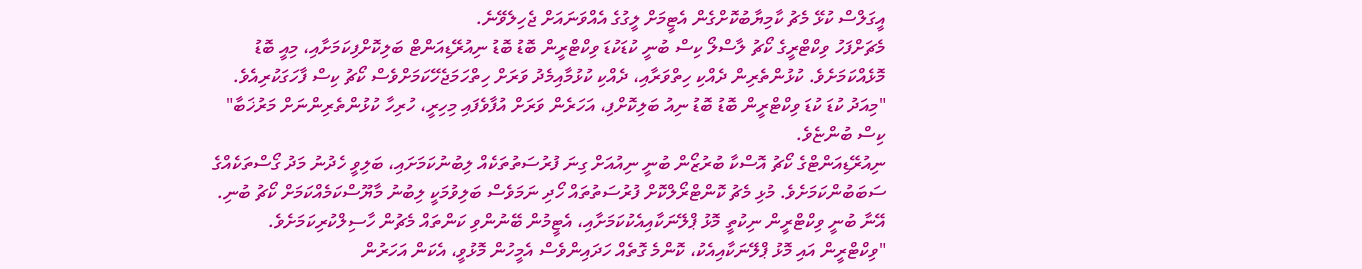އީގަލްސް ކުޅޭ މެޗު ކާމިޔާބުކޮށްގެން އެޓީމަށް ލީގުގެ އެއްވަނައަށް ޖެހިލެވޭނެ.
މެޗަށްފަހު ވިކްޓްރީގެ ކޯޗު ލާސްލޯ ކިސް ބުނީ ކުޑަކުޑަ ވިކްޓްރީން ބޮޑު ބޮޑު ނިއުރޭޑިއަންޓް ބަލިކޮށްފިކަމަށާއި، މިއީ ބޮޑު މޮޅެއްކަމަށެވެ. ކުޅުންތެރިން ދެއްކި ހިތްވަރާއި، ދެއްކި ކުޅުމާއިމެދު ވަރަށް ހިތްހަމަޖެހޭކަމަށްވެސް ކޯޗު ކިސް ފާހަގަކުރިއެވެ.
"މިއަދު ކުޑަ ކުޑަ ވިކްޓްރީން ބޮޑު ބޮޑު ނިއު ބަލިކޮށްފި، އަހަރެން ވަރަށް އުފާވެފައި މިހިރީ، ހުރިހާ ކުޅުންތެރިންނަށް މަރުޚަބާ" ކިސް ބުންޏެވެ.
ނިއުރޭޑިއަންޓްގެ ކޯޗު އޮސްކާ ބުރުޒޯން ބުނީ ނިއުއަށް ގިނަ ފުރުސަތުތަކެއް ލިބުނުކަމަށައި، ބަލިވީ ހެދުނު މަދު ގޯސްތަކެއްގެ ސަބަބުންކަމަށެވެ. މުޅި މެޗު ކޮންޓްރޯލްކޮށް ފުރުސަތުތައް ހޯދި ނަމަވެސް ބަލިވުމަކީ ލިބުނު މާޔޫސްކަމެއްކަމަށް ކޯޗު ބުނި. އޭނާ ބުނީ ވިކްޓްރީން ނިކުތީ މޮޅު ޕްލޭނަކާއިއެކުކަމަށާއި، އެޓީމުން ބޭނުންވި ކަންތައް މެޗުން ހާސިލްކުރިކަމަށެވެ.
"ވިކްޓްރީން އައި މޮޅު ޕްލޭނަކާއިއެކު، ކޮންމެ ގޮތެއް ހަދައިންވެސް އެމީހުން މޮޅުވީ، އެކަން އަހަރުން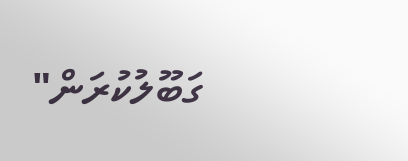ގަބޫލުކުރަން"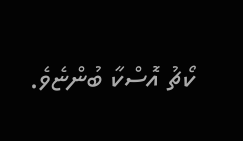ކޯޗު އޮސްކާ ބުންޏެވެ.